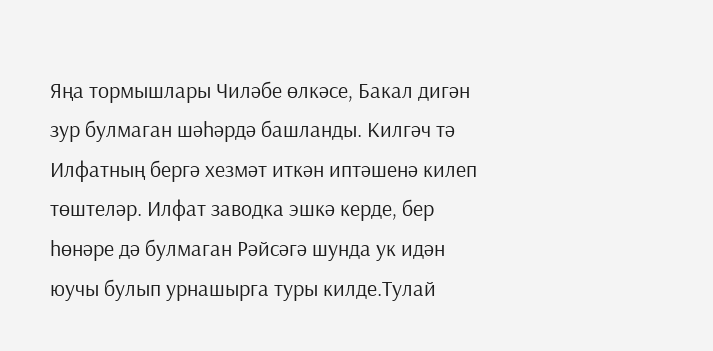Яңа тормышлары Чиләбе өлкәсе, Бакал дигән зур булмаган шәһәрдә башланды. Килгәч тә Илфатның бергә хезмәт иткән иптәшенә килеп төштеләр. Илфат заводка эшкә керде, бер һөнәре дә булмаган Рәйсәгә шунда ук идән юучы булып урнашырга туры килде.Тулай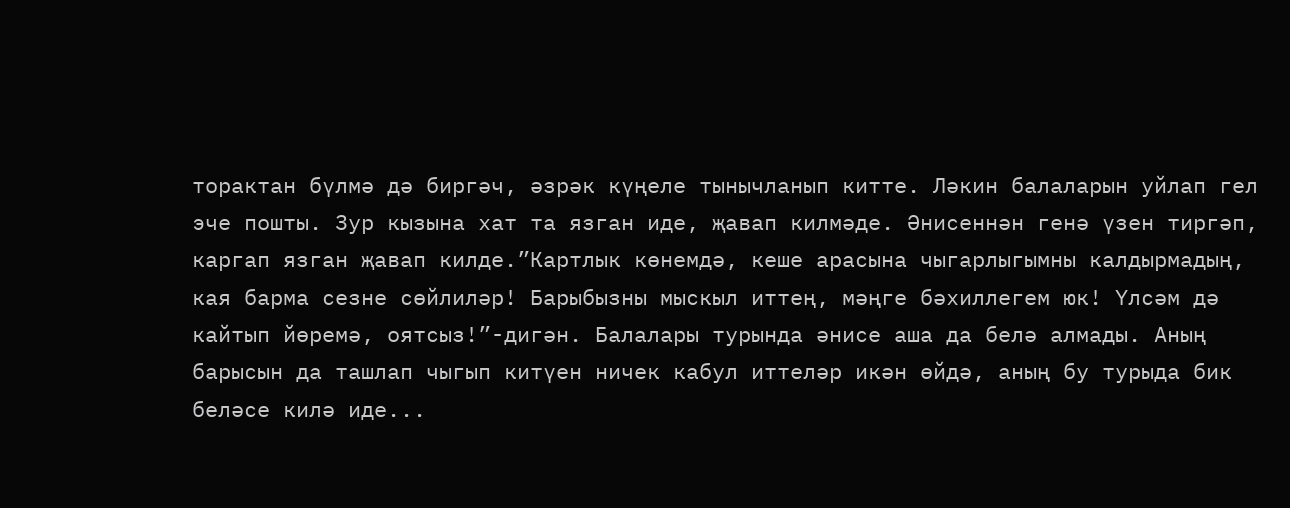торактан бүлмә дә биргәч, әзрәк күңеле тынычланып китте. Ләкин балаларын уйлап гел эче пошты. Зур кызына хат та язган иде, җавап килмәде. Әнисеннән генә үзен тиргәп, каргап язган җавап килде.”Картлык көнемдә, кеше арасына чыгарлыгымны калдырмадың, кая барма сезне сөйлиләр! Барыбызны мыскыл иттең, мәңге бәхиллегем юк! Үлсәм дә кайтып йөремә, оятсыз!”-дигән. Балалары турында әнисе аша да белә алмады. Аның барысын да ташлап чыгып китүен ничек кабул иттеләр икән өйдә, аның бу турыда бик беләсе килә иде...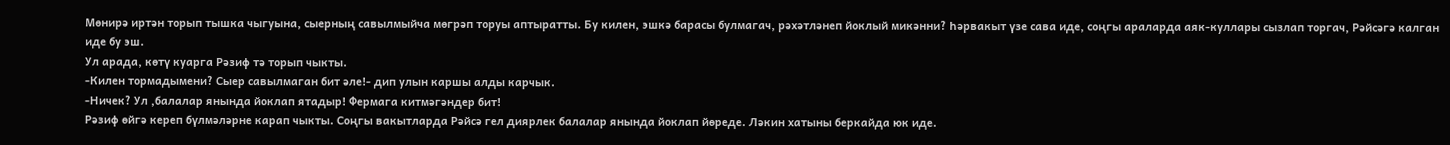Мөнирә иртән торып тышка чыгуына, сыерның савылмыйча мөгрәп торуы аптыратты. Бу килен, эшкә барасы булмагач, рәхәтләнеп йоклый микәнни? Һәрвакыт үзе сава иде, соңгы араларда аяк-куллары сызлап торгач, Рәйсәгә калган иде бу эш.
Ул арада, көтү куарга Рәзиф тә торып чыкты.
-Килен тормадымени? Сыер савылмаган бит әле!- дип улын каршы алды карчык.
-Ничек? Ул ,балалар янында йоклап ятадыр! Фермага китмәгәндер бит!
Рәзиф өйгә кереп бүлмәләрне карап чыкты. Соңгы вакытларда Рәйсә гел диярлек балалар янында йоклап йөреде. Ләкин хатыны беркайда юк иде.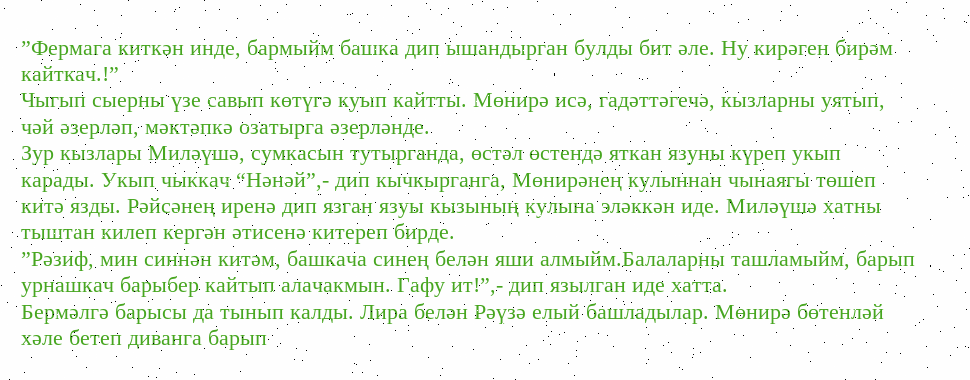”Фермага киткән инде, бармыйм башка дип ышандырган булды бит әле. Ну кирәген бирәм кайткач.!”
Чыгып сыерны үзе савып көтүгә куып кайтты. Мөнирә исә, гадәттәгечә, кызларны уятып, чәй әзерләп, мәктәпкә озатырга әзерләнде.
Зур кызлары Миләүшә, сумкасын тутырганда, өстәл өстендә яткан язуны күреп укып карады. Укып чыккач “Нәнәй”,- дип кычкырганга, Мөнирәнең кулыннан чынаягы төшеп китә язды. Рәйсәнең иренә дип язган язуы кызының кулына эләккән иде. Миләүшә хатны тыштан килеп кергән әтисенә китереп бирде.
”Рәзиф, мин синнән китәм, башкача синең белән яши алмыйм.Балаларны ташламыйм, барып урнашкач барыбер кайтып алачакмын. Гафу ит!”,- дип язылган иде хатта.
Бермәлгә барысы да тынып калды. Лира белән Рәүзә елый башладылар. Мөнирә бөтенләй хәле бетеп диванга барып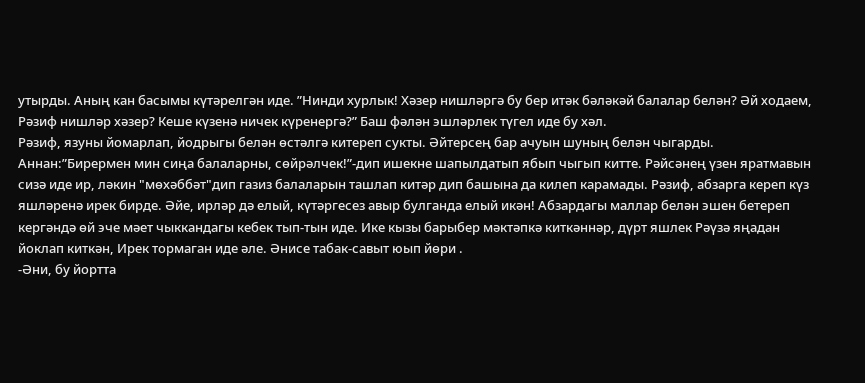утырды. Аның кан басымы күтәрелгән иде. ”Нинди хурлык! Хәзер нишләргә бу бер итәк бәләкәй балалар белән? Әй ходаем, Рәзиф нишләр хәзер? Кеше күзенә ничек күренергә?” Баш фәлән эшләрлек түгел иде бу хәл.
Рәзиф, язуны йомарлап, йодрыгы белән өстәлгә китереп сукты. Әйтерсең бар ачуын шуның белән чыгарды. Аннан:”Бирермен мин сиңа балаларны, сөйрәлчек!”-дип ишекне шапылдатып ябып чыгып китте. Рәйсәнең үзен яратмавын сизә иде ир, ләкин "мөхәббәт"дип газиз балаларын ташлап китәр дип башына да килеп карамады. Рәзиф, абзарга кереп күз яшләренә ирек бирде. Әйе, ирләр дә елый, күтәргесез авыр булганда елый икән! Абзардагы маллар белән эшен бетереп кергәндә өй эче мәет чыккандагы кебек тып-тын иде. Ике кызы барыбер мәктәпкә киткәннәр, дүрт яшлек Рәүзә яңадан йоклап киткән, Ирек тормаган иде әле. Әнисе табак-савыт юып йөри .
-Әни, бу йортта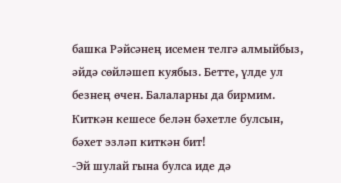башка Рәйсәнең исемен телгә алмыйбыз, әйдә сөйләшеп куябыз. Бетте, үлде ул безнең өчен. Балаларны да бирмим. Киткән кешесе белән бәхетле булсын, бәхет эзләп киткән бит!
-Эй шулай гына булса иде дә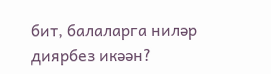бит, балаларга ниләр диярбез икәән?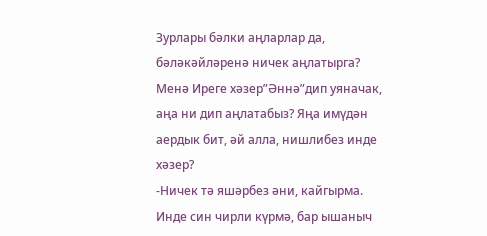Зурлары бәлки аңларлар да, бәләкәйләренә ничек аңлатырга? Менә Иреге хәзер”Әннә”дип уяначак, аңа ни дип аңлатабыз? Яңа имүдән аердык бит, әй алла, нишлибез инде хәзер?
-Ничек тә яшәрбез әни, кайгырма. Инде син чирли күрмә, бар ышаныч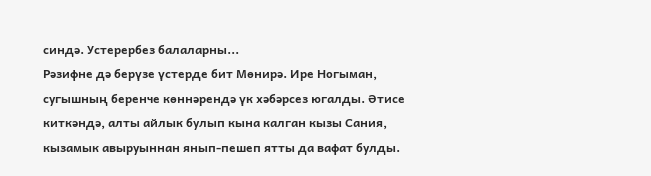синдә. Устерербез балаларны...
Рәзифне дә берүзе үстерде бит Мөнирә. Ире Ногыман, сугышның беренче көннәрендә үк хәбәрсез югалды. Әтисе киткәндә, алты айлык булып кына калган кызы Сания, кызамык авыруыннан янып-пешеп ятты да вафат булды.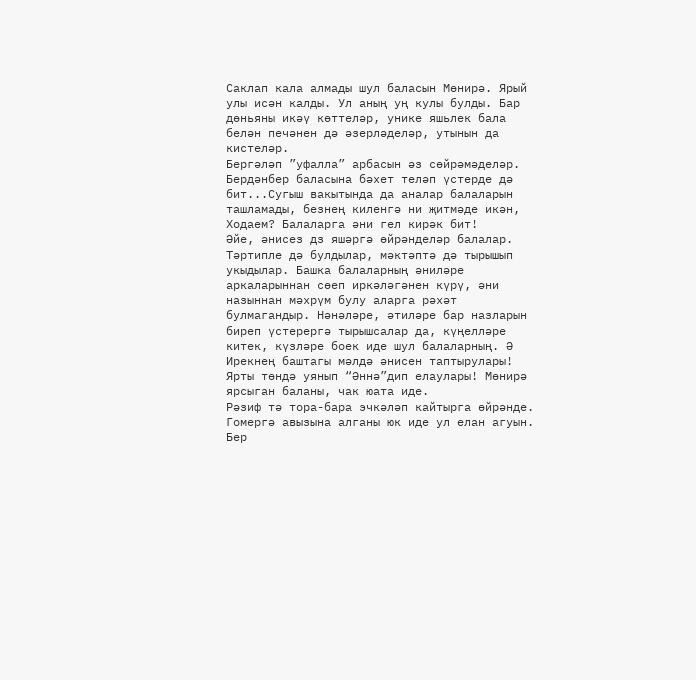Саклап кала алмады шул баласын Мөнирә. Ярый улы исән калды. Ул аның уң кулы булды. Бар дөньяны икәү көттеләр, унике яшьлек бала белән печәнен дә әзерләделәр, утынын да кистеләр.
Бергәләп ”уфалла” арбасын әз сөйрәмәделәр. Бердәнбер баласына бәхет теләп үстерде дә бит...Сугыш вакытында да аналар балаларын ташламады, безнең киленгә ни җитмәде икән, Ходаем? Балаларга әни гел кирәк бит!
Әйе, әнисез дз яшәргә өйрәнделәр балалар. Тәртипле дә булдылар, мәктәптә дә тырышып укыдылар. Башка балаларның әниләре аркаларыннан сөеп иркәләгәнен күрү, әни назыннан мәхрүм булу аларга рәхәт булмагандыр. Нәнәләре, әтиләре бар назларын биреп үстерергә тырышсалар да, күңелләре китек, күзләре боек иде шул балаларның. Ә Ирекнең баштагы мәлдә әнисен таптырулары! Ярты төндә уянып “Әннә”дип елаулары! Мөнирә ярсыган баланы, чак юата иде.
Рәзиф тә тора-бара эчкәләп кайтырга өйрәнде. Гомергә авызына алганы юк иде ул елан агуын. Бер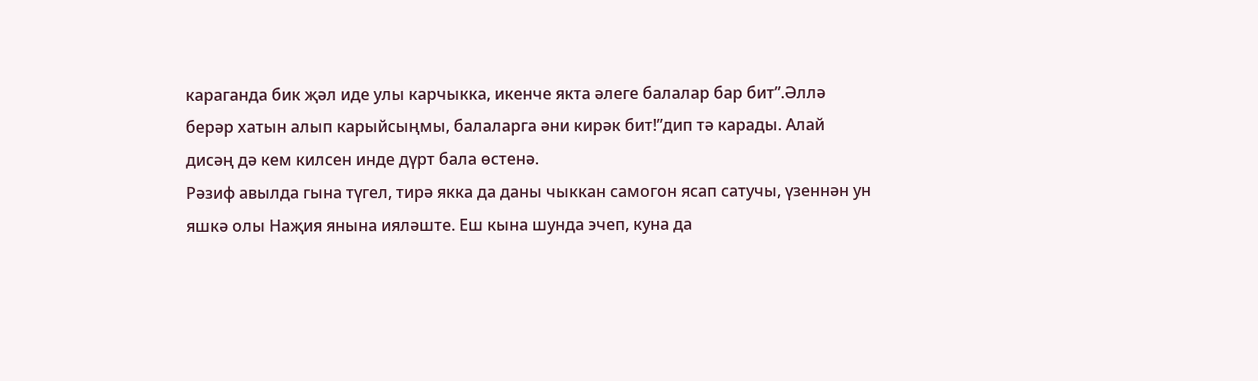караганда бик җәл иде улы карчыкка, икенче якта әлеге балалар бар бит”.Әллә берәр хатын алып карыйсыңмы, балаларга әни кирәк бит!”дип тә карады. Алай дисәң дә кем килсен инде дүрт бала өстенә.
Рәзиф авылда гына түгел, тирә якка да даны чыккан самогон ясап сатучы, үзеннән ун яшкә олы Наҗия янына ияләште. Еш кына шунда эчеп, куна да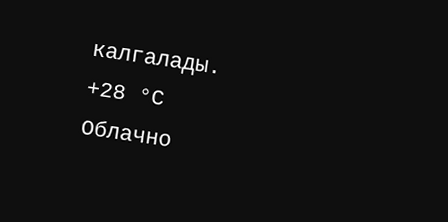калгалады.
+28 °С
Облачно